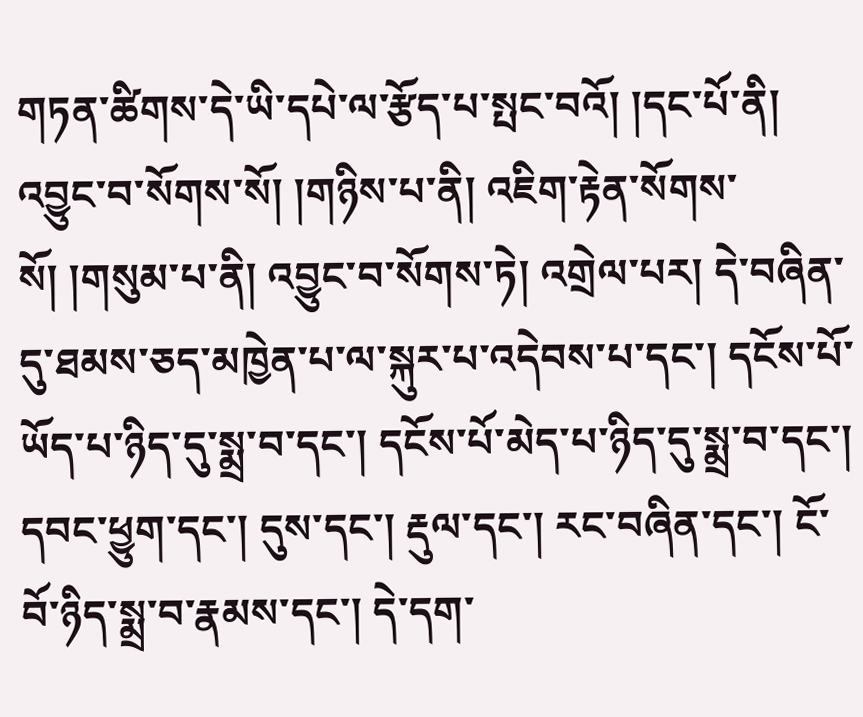གཏན་ཚིགས་དེ་ཡི་དཔེ་ལ་རྩོད་པ་སྤང་བའོ། །དང་པོ་ནི། འབྱུང་བ་སོགས་སོ། །གཉིས་པ་ནི། འཇིག་རྟེན་སོགས་སོ། །གསུམ་པ་ནི། འབྱུང་བ་སོགས་ཏེ། འགྲེལ་པར། དེ་བཞིན་དུ་ཐམས་ཅད་མཁྱེན་པ་ལ་སྐུར་པ་འདེབས་པ་དང་། དངོས་པོ་ཡོད་པ་ཉིད་དུ་སྨྲ་བ་དང་། དངོས་པོ་མེད་པ་ཉིད་དུ་སྨྲ་བ་དང་། དབང་ཕྱུག་དང་། དུས་དང་། རྡུལ་དང་། རང་བཞིན་དང་། ངོ་བོ་ཉིད་སྨྲ་བ་རྣམས་དང་། དེ་དག་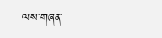ལས་གཞན་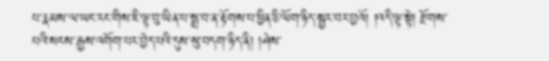པ་རྣམས་ལ་ཡང་རང་གིས་ཇི་ལྟ་བུ་ཡིན་པ་སྨྲ་བ་ན་རྟོགས་པ་ཕྱིན་ཅི་ལོག་ཉིད་སྦྱར་བར་བྱའོ། །འདི་ལྟ་སྟེ། རྫོགས་པའི་སངས་རྒྱས་འགོག་པར་བྱེད་པའི་དུས་སུ་བདག་ཉིད་ནི། །ཤེས་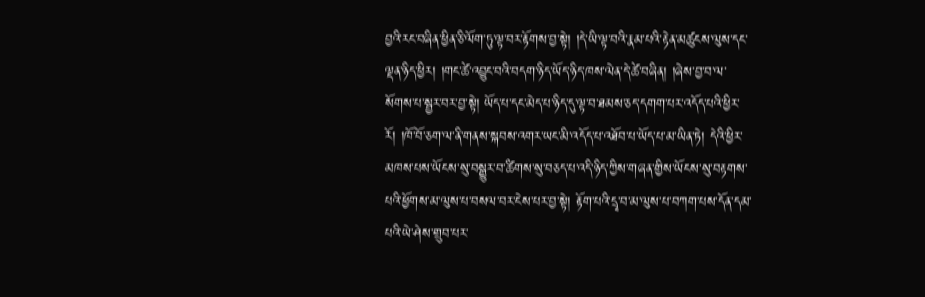བྱའི་རང་བཞིན་ཕྱིན་ཅི་ལོག་ཏུ་ལྟ་བར་རྟོགས་བྱ་སྟེ། །དེ་ཡི་ལྟ་བའི་རྣམ་པའི་རྟེན་མཚུངས་ལུས་དང་ལྡན་ཉིད་ཕྱིར། །གང་ཚེ་འབྱུང་བའི་བདག་ཉིད་ཡོད་ཉིད་ཁས་ལེན་དེ་ཚེ་བཞིན། །ཞེས་བྱ་བ་ལ་སོགས་པ་སྦྱར་བར་བྱ་སྟེ། ཡོད་པ་དང་མེད་པ་ཉིད་དུ་ལྟ་བ་ཐམས་ཅད་དགག་པར་འདོད་པའི་ཕྱིར་རོ། །ཁོ་བོ་ཅག་ལ་ནི་གནས་སྐབས་འགར་ཡང་མི་འདོད་པ་འཐོབ་པ་ཡོད་པ་མ་ཡིན་ཏེ། དེའི་ཕྱིར་མཁས་པས་ཡོངས་སུ་བསྒྱུར་བ་ཚིགས་སུ་བཅད་པ་འདི་ཉིད་ཀྱིས་གཞན་གྱིས་ཡོངས་སུ་བརྟགས་པའི་ཕྱོགས་མ་ལུས་པ་བསལ་བར་ངེས་པར་བྱ་སྟེ། རྟོག་པའི་དྲྭ་བ་མ་ལུས་པ་བཀག་པས་དོན་དམ་པའི་ཡེ་ཤེས་གྲུབ་པར་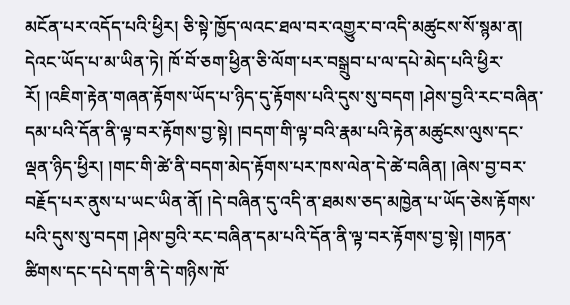མངོན་པར་འདོད་པའི་ཕྱིར། ཅི་སྟེ་ཁྱོད་ལའང་ཐལ་བར་འགྱུར་བ་འདི་མཚུངས་སོ་སྙམ་ན། དེའང་ཡོད་པ་མ་ཡིན་ཏེ། ཁོ་བོ་ཅག་ཕྱིན་ཅི་ལོག་པར་བསྒྲུབ་པ་ལ་དཔེ་མེད་པའི་ཕྱིར་རོ། །འཇིག་རྟེན་གཞན་རྟོགས་ཡོད་པ་ཉིད་དུ་རྟོགས་པའི་དུས་སུ་བདག །ཤེས་བྱའི་རང་བཞིན་དམ་པའི་དོན་ནི་ལྟ་བར་རྟོགས་བྱ་སྟེ། །བདག་གི་ལྟ་བའི་རྣམ་པའི་རྟེན་མཚུངས་ལུས་དང་ལྡན་ཉིད་ཕྱིར། །གང་གི་ཚེ་ནི་བདག་མེད་རྟོགས་པར་ཁས་ལེན་དེ་ཚེ་བཞིན། །ཞེས་བྱ་བར་བརྗོད་པར་ནུས་པ་ཡང་ཡིན་ནོ། །དེ་བཞིན་དུ་འདི་ན་ཐམས་ཅད་མཁྱེན་པ་ཡོད་ཅེས་རྟོགས་པའི་དུས་སུ་བདག །ཤེས་བྱའི་རང་བཞིན་དམ་པའི་དོན་ནི་ལྟ་བར་རྟོགས་བྱ་སྟེ། །གཏན་ཚིགས་དང་དཔེ་དག་ནི་དེ་གཉིས་ཁོ་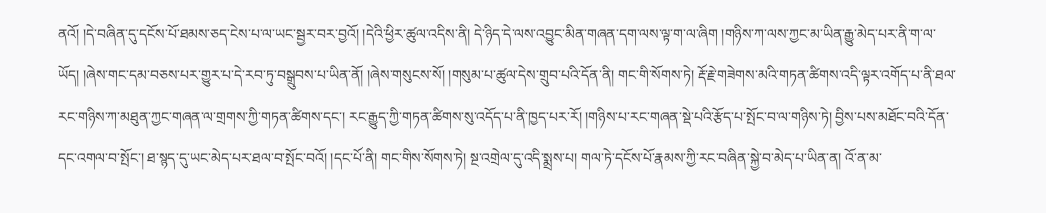ནའོ། །དེ་བཞིན་དུ་དངོས་པོ་ཐམས་ཅད་ངེས་པ་ལ་ཡང་སྦྱར་བར་བྱའོ། །དེའི་ཕྱིར་ཚུལ་འདིས་ནི། དེ་ཉིད་དེ་ལས་འབྱུང་མིན་གཞན་དག་ལས་ལྟ་ག་ལ་ཞིག །གཉིས་ཀ་ལས་ཀྱང་མ་ཡིན་རྒྱུ་མེད་པར་ནི་ག་ལ་ཡོད། །ཞེས་གང་དམ་བཅས་པར་གྱུར་པ་དེ་རབ་ཏུ་བསྒྲུབས་པ་ཡིན་ནོ། །ཞེས་གསུངས་སོ། །གསུམ་པ་ཚུལ་དེས་གྲུབ་པའི་དོན་ནི། གང་གི་སོགས་ཏེ། རྡོ་རྗེ་གཟེགས་མའི་གཏན་ཚིགས་འདི་ལྟར་འགོད་པ་ནི་ཐལ་རང་གཉིས་ཀ་མཐུན་ཀྱང་གཞན་ལ་གྲགས་ཀྱི་གཏན་ཚིགས་དང་། རང་རྒྱུད་ཀྱི་གཏན་ཚིགས་སུ་འདོད་པ་ནི་ཁྱད་པར་རོ། །གཉིས་པ་རང་གཞན་སྡེ་པའི་རྩོད་པ་སྤོང་བ་ལ་གཉིས་ཏེ། བྱིས་པས་མཐོང་བའི་དོན་དང་འགལ་བ་སྤོང་། ཐ་སྙད་དུ་ཡང་མེད་པར་ཐལ་བ་སྤོང་བའོ། །དང་པོ་ནི། གང་གིས་སོགས་ཏེ། སྔ་འགྲེལ་དུ་འདི་སྨྲས་པ། གལ་ཏེ་དངོས་པོ་རྣམས་ཀྱི་རང་བཞིན་སྐྱེ་བ་མེད་པ་ཡིན་ན། འོ་ན་མ་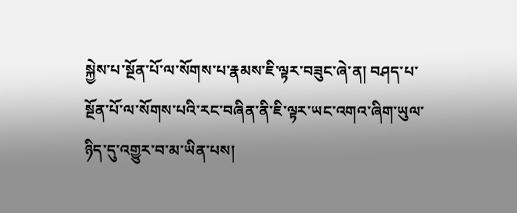སྐྱེས་པ་སྔོན་པོ་ལ་སོགས་པ་རྣམས་ཇི་ལྟར་བཟུང་ཞེ་ན། བཤད་པ་སྔོན་པོ་ལ་སོགས་པའི་རང་བཞིན་ནི་ཇི་ལྟར་ཡང་འགའ་ཞིག་ཡུལ་ཉིད་དུ་འགྱུར་བ་མ་ཡིན་པས།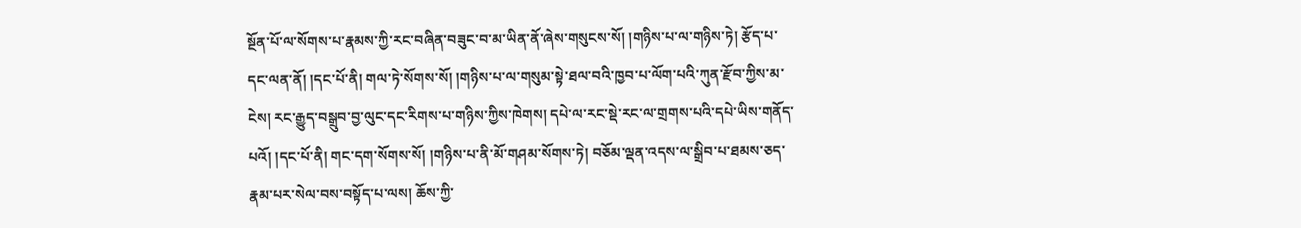སྔོན་པོ་ལ་སོགས་པ་རྣམས་ཀྱི་རང་བཞིན་བཟུང་བ་མ་ཡིན་ནོ་ཞེས་གསུངས་སོ། །གཉིས་པ་ལ་གཉིས་ཏེ། རྩོད་པ་དང་ལན་ནོ། །དང་པོ་ནི། གལ་ཏེ་སོགས་སོ། །གཉིས་པ་ལ་གསུམ་སྟེ་ཐལ་བའི་ཁྱབ་པ་ལོག་པའི་ཀུན་རྫོབ་ཀྱིས་མ་ངེས། རང་རྒྱུད་བསྒྲུབ་བྱ་ལུང་དང་རིགས་པ་གཉིས་ཀྱིས་ཁེགས། དཔེ་ལ་རང་སྡེ་རང་ལ་གྲགས་པའི་དཔེ་ཡིས་གནོད་པའོ། །དང་པོ་ནི། གང་དག་སོགས་སོ། །གཉིས་པ་ནི་མོ་གཤམ་སོགས་ཏེ། བཅོམ་ལྡན་འདས་ལ་སྒྲིབ་པ་ཐམས་ཅད་རྣམ་པར་སེལ་བས་བསྟོད་པ་ལས། ཆོས་ཀྱི་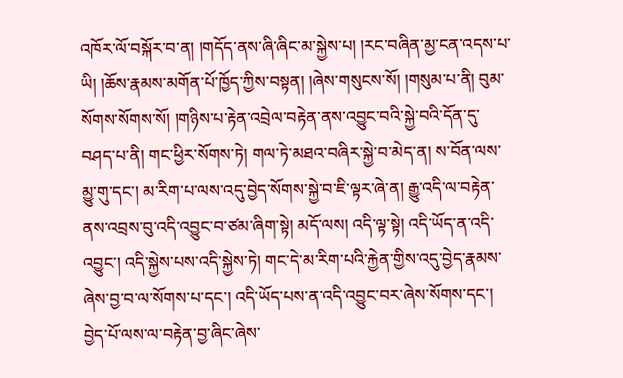འཁོར་ལོ་བསྐོར་བ་ན། །གདོད་ནས་ཞི་ཞིང་མ་སྐྱེས་པ། །རང་བཞིན་མྱ་ངན་འདས་པ་ཡི། །ཆོས་རྣམས་མགོན་པོ་ཁྱོད་ཀྱིས་བསྟན། །ཞེས་གསུངས་སོ། །གསུམ་པ་ནི། བུམ་སོགས་སོགས་སོ། །གཉིས་པ་རྟེན་འབྲེལ་བརྟེན་ནས་འབྱུང་བའི་སྐྱེ་བའི་དོན་དུ་བཤད་པ་ནི། གང་ཕྱིར་སོགས་ཏེ། གལ་ཏེ་མཐའ་བཞིར་སྐྱེ་བ་མེད་ན། ས་བོན་ལས་མྱུ་གུ་དང་། མ་རིག་པ་ལས་འདུ་བྱེད་སོགས་སྐྱེ་བ་ཇི་ལྟར་ཞེ་ན། རྒྱུ་འདི་ལ་བརྟེན་ནས་འབྲས་བུ་འདི་འབྱུང་བ་ཙམ་ཞིག་སྟེ། མདོ་ལས། འདི་ལྟ་སྟེ། འདི་ཡོད་ན་འདི་འབྱུང་། འདི་སྐྱེས་པས་འདི་སྐྱེས་ཏེ། གང་དེ་མ་རིག་པའི་རྐྱེན་གྱིས་འདུ་བྱེད་རྣམས་ཞེས་བྱ་བ་ལ་སོགས་པ་དང་། འདི་ཡོད་པས་ན་འདི་འབྱུང་བར་ཞེས་སོགས་དང་། བྱེད་པོ་ལས་ལ་བརྟེན་བྱ་ཞིང་ཞེས་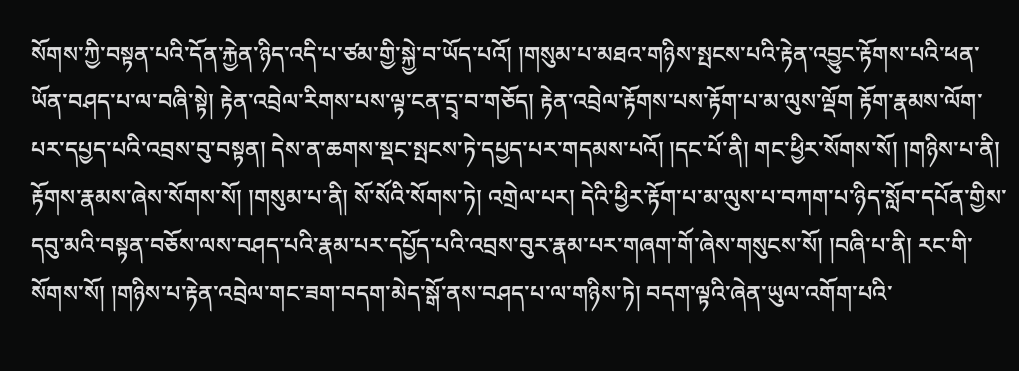སོགས་ཀྱི་བསྟན་པའི་དོན་རྐྱེན་ཉིད་འདི་པ་ཙམ་གྱི་སྐྱེ་བ་ཡོད་པའོ། །གསུམ་པ་མཐའ་གཉིས་སྤངས་པའི་རྟེན་འབྱུང་རྟོགས་པའི་ཕན་ཡོན་བཤད་པ་ལ་བཞི་སྟེ། རྟེན་འབྲེལ་རིགས་པས་ལྟ་ངན་དྲྭ་བ་གཅོད། རྟེན་འབྲེལ་རྟོགས་པས་རྟོག་པ་མ་ལུས་ལྡོག རྟོག་རྣམས་ལོག་པར་དཔྱད་པའི་འབྲས་བུ་བསྟན། དེས་ན་ཆགས་སྡང་སྤངས་ཏེ་དཔྱད་པར་གདམས་པའོ། །དང་པོ་ནི། གང་ཕྱིར་སོགས་སོ། །གཉིས་པ་ནི། རྟོགས་རྣམས་ཞེས་སོགས་སོ། །གསུམ་པ་ནི། སོ་སོའི་སོགས་ཏེ། འགྲེལ་པར། དེའི་ཕྱིར་རྟོག་པ་མ་ལུས་པ་བཀག་པ་ཉིད་སློབ་དཔོན་གྱིས་དབུ་མའི་བསྟན་བཅོས་ལས་བཤད་པའི་རྣམ་པར་དཔྱོད་པའི་འབྲས་བུར་རྣམ་པར་གཞག་གོ་ཞེས་གསུངས་སོ། །བཞི་པ་ནི། རང་གི་སོགས་སོ། །གཉིས་པ་རྟེན་འབྲེལ་གང་ཟག་བདག་མེད་སྒོ་ནས་བཤད་པ་ལ་གཉིས་ཏེ། བདག་ལྟའི་ཞེན་ཡུལ་འགོག་པའི་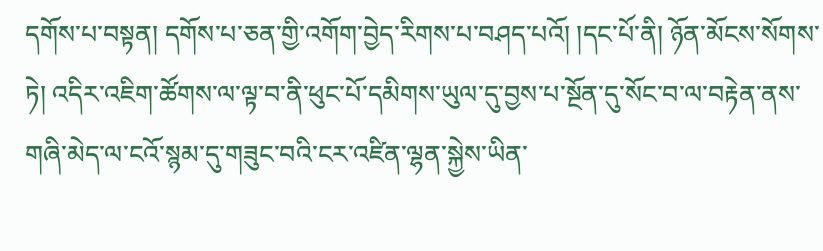དགོས་པ་བསྟན། དགོས་པ་ཅན་གྱི་འགོག་བྱེད་རིགས་པ་བཤད་པའོ། །དང་པོ་ནི། ཉོན་མོངས་སོགས་ཏེ། འདིར་འཇིག་ཚོགས་ལ་ལྟ་བ་ནི་ཕུང་པོ་དམིགས་ཡུལ་དུ་བྱས་པ་སྔོན་དུ་སོང་བ་ལ་བརྟེན་ནས་གཞི་མེད་ལ་ངའོ་སྙམ་དུ་གཟུང་བའི་ངར་འཛིན་ལྷན་སྐྱེས་ཡིན་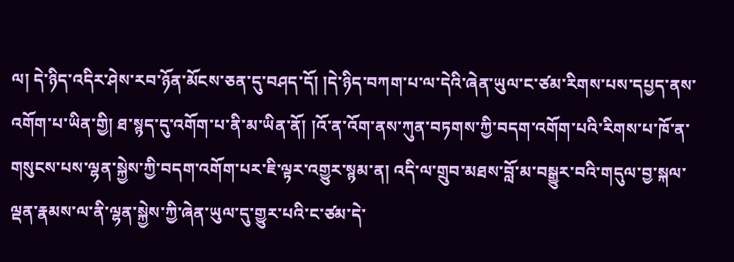ལ། དེ་ཉིད་འདིར་ཤེས་རབ་ཉོན་མོངས་ཅན་དུ་བཤད་དོ། །དེ་ཉིད་བཀག་པ་ལ་དེའི་ཞེན་ཡུལ་ང་ཙམ་རིགས་པས་དཔྱད་ནས་འགོག་པ་ཡིན་གྱི། ཐ་སྙད་དུ་འགོག་པ་ནི་མ་ཡིན་ནོ། །འོ་ན་འོག་ནས་ཀུན་བཏགས་ཀྱི་བདག་འགོག་པའི་རིགས་པ་ཁོ་ན་གསུངས་པས་ལྷན་སྐྱེས་ཀྱི་བདག་འགོག་པར་ཇི་ལྟར་འགྱུར་སྙམ་ན། འདི་ལ་གྲུབ་མཐས་བློ་མ་བསྒྱུར་བའི་གདུལ་བྱ་སྐལ་ལྡན་རྣམས་ལ་ནི་ལྷན་སྐྱེས་ཀྱི་ཞེན་ཡུལ་དུ་གྱུར་པའི་ང་ཙམ་དེ་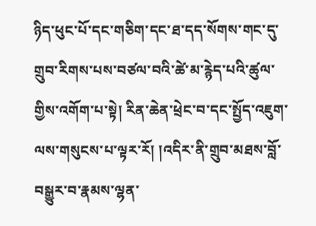ཉིད་ཕུང་པོ་དང་གཅིག་དང་ཐ་དད་སོགས་གང་དུ་གྲུབ་རིགས་པས་བཙལ་བའི་ཚེ་མ་རྙེད་པའི་ཚུལ་གྱིས་འགོག་པ་སྟེ། རིན་ཆེན་ཕྲེང་བ་དང་སྤྱོད་འཇུག་ལས་གསུངས་པ་ལྟར་རོ། །འདིར་ནི་གྲུབ་མཐས་བློ་བསྒྱུར་བ་རྣམས་ལྷན་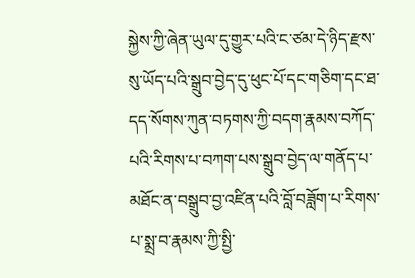སྐྱེས་ཀྱི་ཞེན་ཡུལ་དུ་གྱུར་པའི་ང་ཙམ་དེ་ཉིད་རྫས་སུ་ཡོད་པའི་སྒྲུབ་བྱེད་དུ་ཕུང་པོ་དང་གཅིག་དང་ཐ་དད་སོགས་ཀུན་བཏགས་ཀྱི་བདག་རྣམས་བཀོད་པའི་རིགས་པ་བཀག་པས་སྒྲུབ་བྱེད་ལ་གནོད་པ་མཐོང་ན་བསྒྲུབ་བྱ་འཛིན་པའི་བློ་བཟློག་པ་རིགས་པ་སྨྲ་བ་རྣམས་ཀྱི་སྤྱི་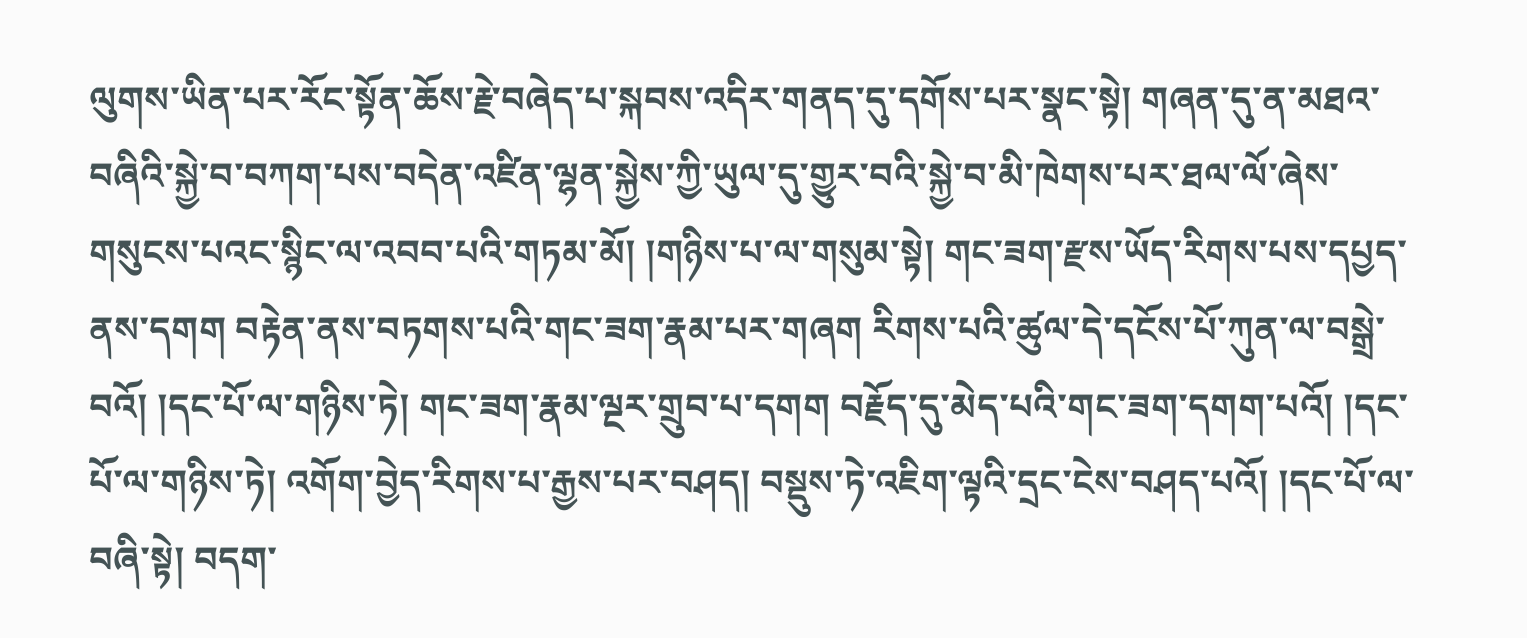ལུགས་ཡིན་པར་རོང་སྟོན་ཆོས་རྗེ་བཞེད་པ་སྐབས་འདིར་གནད་དུ་དགོས་པར་སྣང་སྟེ། གཞན་དུ་ན་མཐའ་བཞིའི་སྐྱེ་བ་བཀག་པས་བདེན་འཛིན་ལྷན་སྐྱེས་ཀྱི་ཡུལ་དུ་གྱུར་བའི་སྐྱེ་བ་མི་ཁེགས་པར་ཐལ་ལོ་ཞེས་གསུངས་པའང་སྙིང་ལ་འབབ་པའི་གཏམ་མོ། །གཉིས་པ་ལ་གསུམ་སྟེ། གང་ཟག་རྫས་ཡོད་རིགས་པས་དཔྱད་ནས་དགག བརྟེན་ནས་བཏགས་པའི་གང་ཟག་རྣམ་པར་གཞག རིགས་པའི་ཚུལ་དེ་དངོས་པོ་ཀུན་ལ་བསྒྲེ་བའོ། །དང་པོ་ལ་གཉིས་ཏེ། གང་ཟག་རྣམ་ལྔར་གྲུབ་པ་དགག བརྗོད་དུ་མེད་པའི་གང་ཟག་དགག་པའོ། །དང་པོ་ལ་གཉིས་ཏེ། འགོག་བྱེད་རིགས་པ་རྒྱས་པར་བཤད། བསྡུས་ཏེ་འཇིག་ལྟའི་དྲང་ངེས་བཤད་པའོ། །དང་པོ་ལ་བཞི་སྟེ། བདག་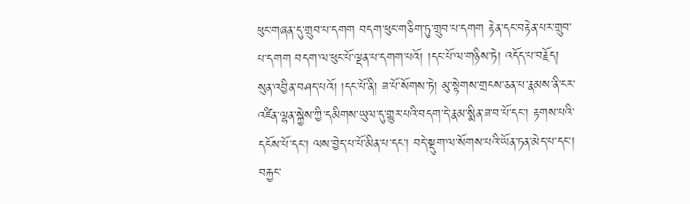ཕུང་གཞན་དུ་གྲུབ་པ་དགག བདག་ཕུང་གཅིག་ཏུ་གྲུབ་པ་དགག རྟེན་དང་བརྟེན་པར་གྲུབ་པ་དགག བདག་ལ་ཕུང་པོ་ལྡན་པ་དགག་པའོ། །དང་པོ་ལ་གཉིས་ཏེ། འདོད་པ་བརྗོད། སུན་འབྱིན་བཤད་པའོ། །དང་པོ་ནི། ཟ་པོ་སོགས་ཏེ། མུ་སྟེགས་གྲངས་ཅན་པ་རྣམས་ནི་ངར་འཛིན་ལྷན་སྐྱེས་ཀྱི་དམིགས་ཡུལ་དུ་གྱུར་པའི་བདག་དེ་རྣམ་སྨིན་ཟ་བ་པོ་དང་། རྟགས་པའི་དངོས་པོ་དང་། ལས་བྱེད་པ་པོ་མིན་པ་དང་། བདེ་སྡུག་ལ་སོགས་པའི་ཡོན་ཏན་མེད་པ་དང་། བརྐྱང་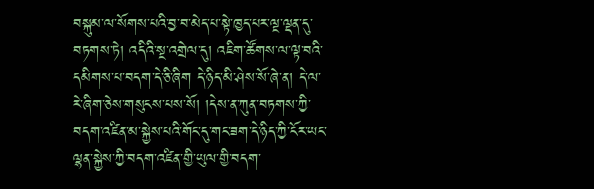བསྐུམ་ལ་སོགས་པའི་བྱ་བ་མེད་པ་སྟེ་ཁྱད་པར་ལྔ་ལྡན་དུ་བཏགས་ཏེ། འདིའི་སྔ་འགྲེལ་དུ། འཇིག་ཚོགས་ལ་ལྟ་བའི་དམིགས་པ་བདག་དེ་ཅི་ཞིག དེ་ཉིད་མི་ཤེས་སོ་ཞེ་ན། དེ་ལ་རེ་ཞིག་ཅེས་གསུངས་པས་སོ། །དེས་ན་ཀུན་བཏགས་ཀྱི་བདག་འཛིན་མ་སྐྱེས་པའི་གོང་དུ་གང་ཟག་དེ་ཉིད་ཀྱི་ངོར་ཡང་ལྷན་སྐྱེས་ཀྱི་བདག་འཛིན་གྱི་ཡུལ་གྱི་བདག་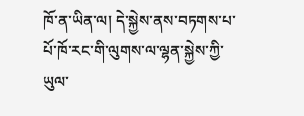ཁོ་ན་ཡིན་ལ། དེ་སྐྱེས་ནས་བཏགས་པ་པོ་ཁོ་རང་གི་ལུགས་ལ་ལྷན་སྐྱེས་ཀྱི་ཡུལ་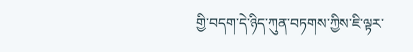གྱི་བདག་དེ་ཉིད་ཀུན་བཏགས་ཀྱིས་ཇི་ལྟར་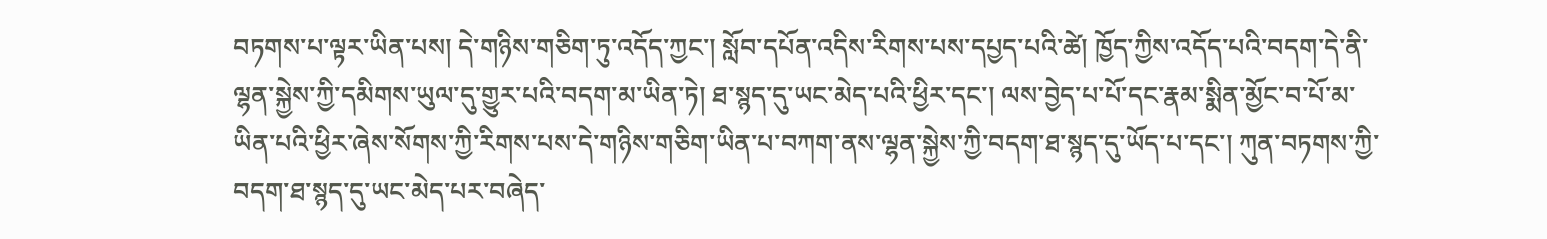བཏགས་པ་ལྟར་ཡིན་པས། དེ་གཉིས་གཅིག་ཏུ་འདོད་ཀྱང་། སློབ་དཔོན་འདིས་རིགས་པས་དཔྱད་པའི་ཚེ། ཁྱོད་ཀྱིས་འདོད་པའི་བདག་དེ་ནི་ལྷན་སྐྱེས་ཀྱི་དམིགས་ཡུལ་དུ་གྱུར་པའི་བདག་མ་ཡིན་ཏེ། ཐ་སྙད་དུ་ཡང་མེད་པའི་ཕྱིར་དང་། ལས་བྱེད་པ་པོ་དང་རྣམ་སྨིན་མྱོང་བ་པོ་མ་ཡིན་པའི་ཕྱིར་ཞེས་སོགས་ཀྱི་རིགས་པས་དེ་གཉིས་གཅིག་ཡིན་པ་བཀག་ནས་ལྷན་སྐྱེས་ཀྱི་བདག་ཐ་སྙད་དུ་ཡོད་པ་དང་། ཀུན་བཏགས་ཀྱི་བདག་ཐ་སྙད་དུ་ཡང་མེད་པར་བཞེད་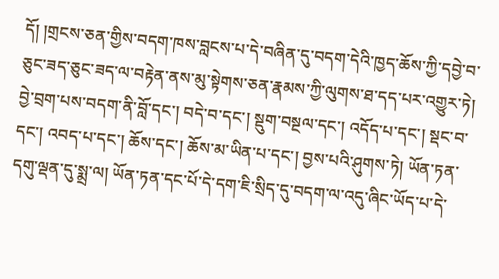དོ། །གྲངས་ཅན་གྱིས་བདག་ཁས་བླངས་པ་དེ་བཞིན་དུ་བདག་དེའི་ཁྱད་ཆོས་ཀྱི་དབྱེ་བ་ཅུང་ཟད་ཅུང་ཟད་ལ་བརྟེན་ནས་མུ་སྟེགས་ཅན་རྣམས་ཀྱི་ལུགས་ཐ་དད་པར་འགྱུར་ཏེ། བྱེ་བྲག་པས་བདག་ནི་བློ་དང་། བདེ་བ་དང་། སྡུག་བསྔལ་དང་། འདོད་པ་དང་། སྡང་བ་དང་། འབད་པ་དང་། ཆོས་དང་། ཆོས་མ་ཡིན་པ་དང་། བྱས་པའི་ཤུགས་ཏེ། ཡོན་ཏན་དགུ་ལྡན་དུ་སྨྲ་ལ། ཡོན་ཏན་དང་པོ་དེ་དག་ཇི་སྲིད་དུ་བདག་ལ་འདུ་ཞིང་ཡོད་པ་དེ་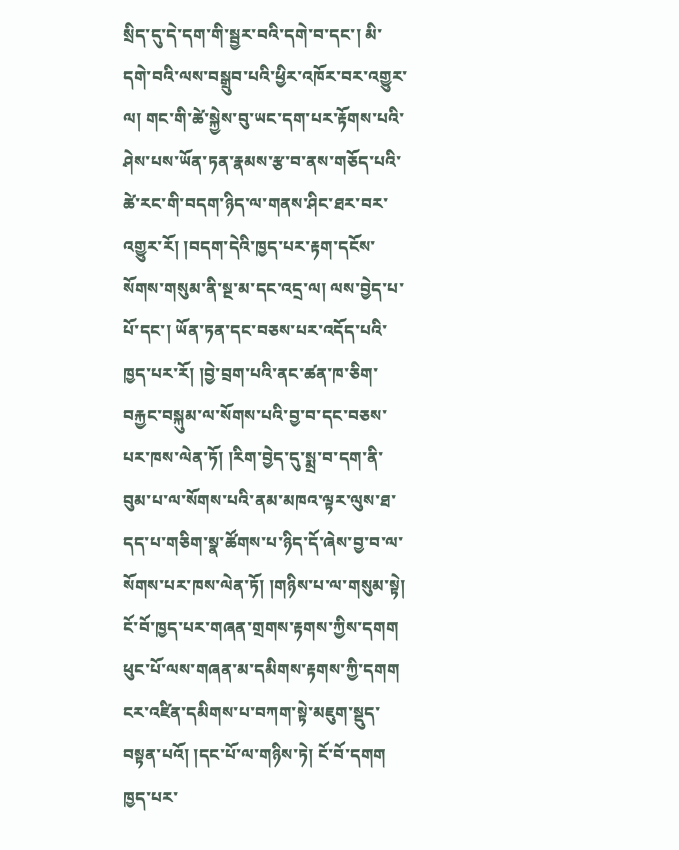སྲིད་དུ་དེ་དག་གི་སྦྱར་བའི་དགེ་བ་དང་། མི་དགེ་བའི་ལས་བསྒྲུབ་པའི་ཕྱིར་འཁོར་བར་འགྱུར་ལ། གང་གི་ཚེ་སྐྱེས་བུ་ཡང་དག་པར་རྟོགས་པའི་ཤེས་པས་ཡོན་ཏན་རྣམས་རྩ་བ་ནས་གཅོད་པའི་ཚེ་རང་གི་བདག་ཉིད་ལ་གནས་ཤིང་ཐར་བར་འགྱུར་རོ། །བདག་དེའི་ཁྱད་པར་རྟག་དངོས་སོགས་གསུམ་ནི་སྔ་མ་དང་འདྲ་ལ། ལས་བྱེད་པ་པོ་དང་། ཡོན་ཏན་དང་བཅས་པར་འདོད་པའི་ཁྱད་པར་རོ། །བྱེ་བྲག་པའི་ནང་ཚན་ཁ་ཅིག་བརྐྱང་བསྐུམ་ལ་སོགས་པའི་བྱ་བ་དང་བཅས་པར་ཁས་ལེན་ཏོ། །རིག་བྱེད་དུ་སྨྲ་བ་དག་ནི་བུམ་པ་ལ་སོགས་པའི་ནམ་མཁའ་ལྟར་ལུས་ཐ་དད་པ་གཅིག་སྣ་ཚོགས་པ་ཉིད་དོ་ཞེས་བྱ་བ་ལ་སོགས་པར་ཁས་ལེན་ཏོ། །གཉིས་པ་ལ་གསུམ་སྟེ། ངོ་བོ་ཁྱད་པར་གཞན་གྲགས་རྟགས་ཀྱིས་དགག ཕུང་པོ་ལས་གཞན་མ་དམིགས་རྟགས་ཀྱི་དགག ངར་འཛིན་དམིགས་པ་བཀག་སྟེ་མཇུག་སྡུད་བསྟན་པའོ། །དང་པོ་ལ་གཉིས་ཏེ། ངོ་བོ་དགག ཁྱད་པར་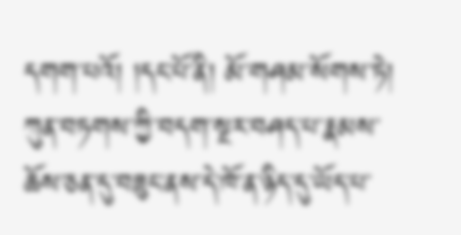དགག་པའོ། །དང་པོ་ནི། མོ་གཤམ་སོགས་ཏེ། ཀུན་བཏགས་ཀྱི་བདག་སྔར་བཤད་པ་རྣམས་ཆོས་ཅན་དུ་བཟུང་ནས་དེ་ཁོ་ན་ཉིད་དུ་ཡོད་པ་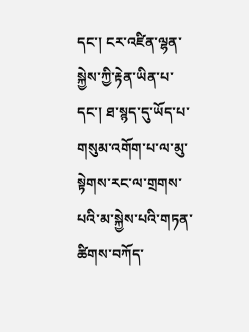དང་། ངར་འཛིན་ལྷན་སྐྱེས་ཀྱི་རྟེན་ཡིན་པ་དང་། ཐ་སྙད་དུ་ཡོད་པ་གསུམ་འགོག་པ་ལ་མུ་སྟེགས་རང་ལ་གྲགས་པའི་མ་སྐྱེས་པའི་གཏན་ཚིགས་བཀོད་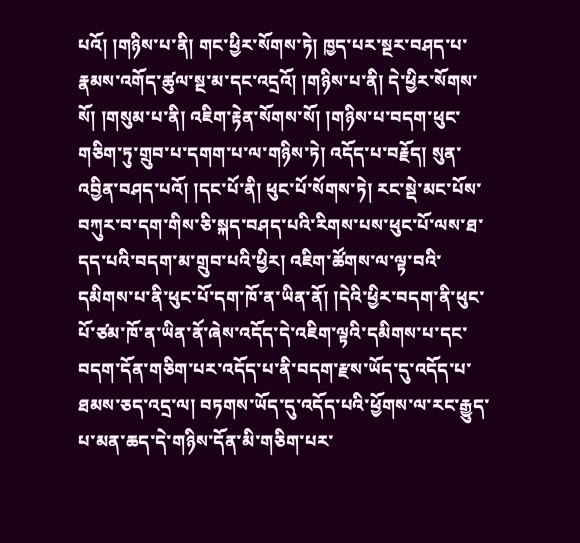པའོ། །གཉིས་པ་ནི། གང་ཕྱིར་སོགས་ཏེ། ཁྱད་པར་སྔར་བཤད་པ་རྣམས་འགོད་ཚུལ་སྔ་མ་དང་འདྲའོ། །གཉིས་པ་ནི། དེ་ཕྱིར་སོགས་སོ། །གསུམ་པ་ནི། འཇིག་རྟེན་སོགས་སོ། །གཉིས་པ་བདག་ཕུང་གཅིག་ཏུ་གྲུབ་པ་དགག་པ་ལ་གཉིས་ཏེ། འདོད་པ་བརྗོད། སུན་འབྱིན་བཤད་པའོ། །དང་པོ་ནི། ཕུང་པོ་སོགས་ཏེ། རང་སྡེ་མང་པོས་བཀུར་བ་དག་གིས་ཅི་སྐད་བཤད་པའི་རིགས་པས་ཕུང་པོ་ལས་ཐ་དད་པའི་བདག་མ་གྲུབ་པའི་ཕྱིར། འཇིག་ཚོགས་ལ་ལྟ་བའི་དམིགས་པ་ནི་ཕུང་པོ་དག་ཁོ་ན་ཡིན་ནོ། །དེའི་ཕྱིར་བདག་ནི་ཕུང་པོ་ཙམ་ཁོ་ན་ཡིན་ནོ་ཞེས་འདོད་དེ་འཇིག་ལྟའི་དམིགས་པ་དང་བདག་དོན་གཅིག་པར་འདོད་པ་ནི་བདག་རྫས་ཡོད་དུ་འདོད་པ་ཐམས་ཅད་འདྲ་ལ། བཏགས་ཡོད་དུ་འདོད་པའི་ཕྱོགས་ལ་རང་རྒྱུད་པ་མན་ཆད་དེ་གཉིས་དོན་མི་གཅིག་པར་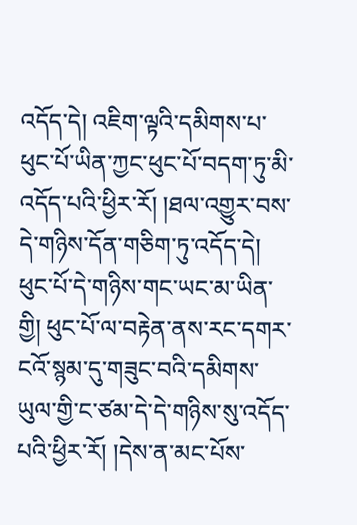འདོད་དེ། འཇིག་ལྟའི་དམིགས་པ་ཕུང་པོ་ཡིན་ཀྱང་ཕུང་པོ་བདག་ཏུ་མི་འདོད་པའི་ཕྱིར་རོ། །ཐལ་འགྱུར་བས་དེ་གཉིས་དོན་གཅིག་ཏུ་འདོད་དེ། ཕུང་པོ་དེ་གཉིས་གང་ཡང་མ་ཡིན་གྱི། ཕུང་པོ་ལ་བརྟེན་ནས་རང་དགར་ངའོ་སྙམ་དུ་གཟུང་བའི་དམིགས་ཡུལ་གྱི་ང་ཙམ་དེ་དེ་གཉིས་སུ་འདོད་པའི་ཕྱིར་རོ། །དེས་ན་མང་པོས་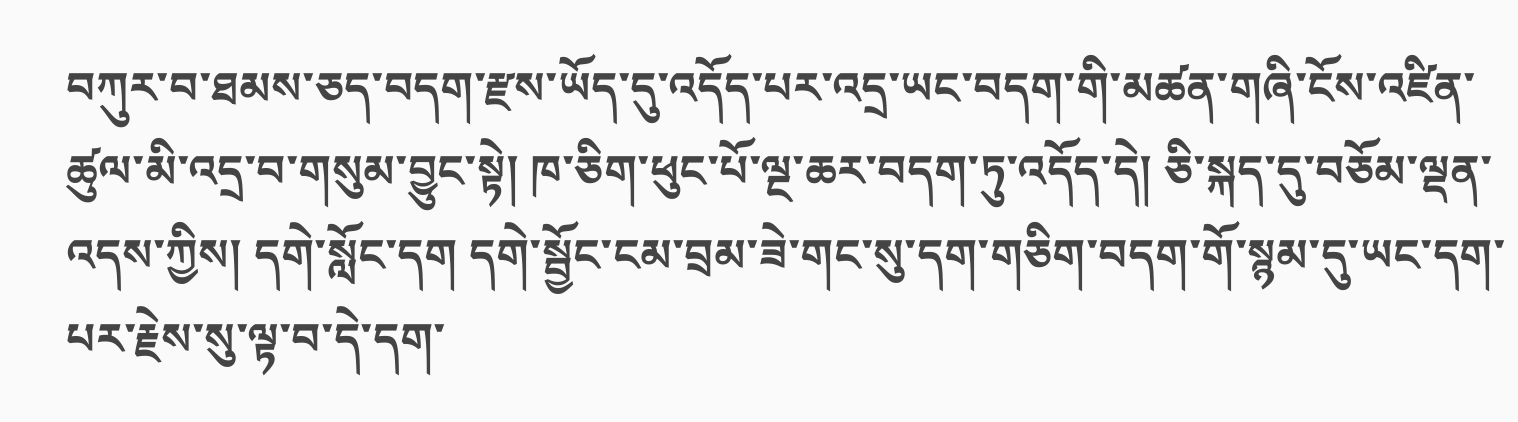བཀུར་བ་ཐམས་ཅད་བདག་རྫས་ཡོད་དུ་འདོད་པར་འདྲ་ཡང་བདག་གི་མཚན་གཞི་ངོས་འཛིན་ཚུལ་མི་འདྲ་བ་གསུམ་བྱུང་སྟེ། ཁ་ཅིག་ཕུང་པོ་ལྔ་ཆར་བདག་ཏུ་འདོད་དེ། ཅི་སྐད་དུ་བཅོམ་ལྡན་འདས་ཀྱིས། དགེ་སློང་དག དགེ་སྦྱོང་ངམ་བྲམ་ཟེ་གང་སུ་དག་གཅིག་བདག་གོ་སྙམ་དུ་ཡང་དག་པར་རྗེས་སུ་ལྟ་བ་དེ་དག་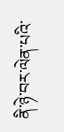ནི་ཉེ་བར་ལེན་པའི་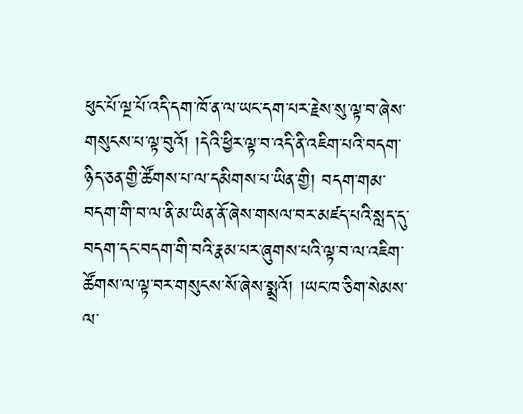ཕུང་པོ་ལྔ་པོ་འདི་དག་ཁོ་ན་ལ་ཡང་དག་པར་རྗེས་སུ་ལྟ་བ་ཞེས་གསུངས་པ་ལྟ་བུའོ། །དེའི་ཕྱིར་ལྟ་བ་འདི་ནི་འཇིག་པའི་བདག་ཉིད་ཅན་གྱི་ཚོགས་པ་ལ་དམིགས་པ་ཡིན་གྱི། བདག་གམ་བདག་གི་བ་ལ་ནི་མ་ཡིན་ནོ་ཞེས་གསལ་བར་མཛད་པའི་སླད་དུ་བདག་དང་བདག་གི་བའི་རྣམ་པར་ཞུགས་པའི་ལྟ་བ་ལ་འཇིག་ཚོགས་ལ་ལྟ་བར་གསུངས་སོ་ཞེས་སྨྲའོ། །ཡང་ཁ་ཅིག་སེམས་ལ་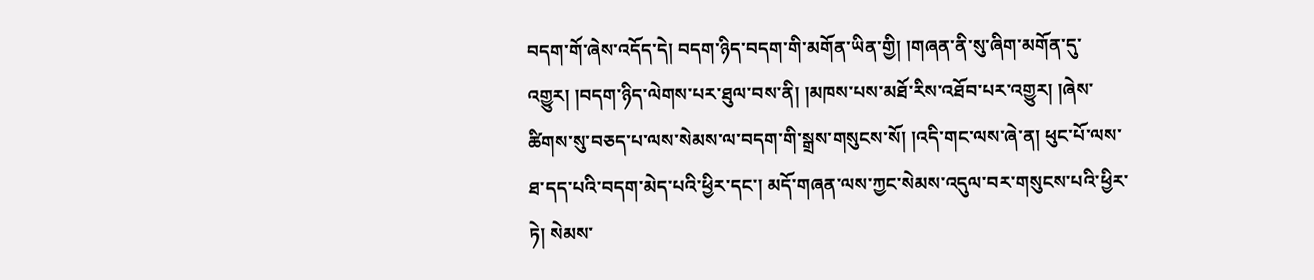བདག་གོ་ཞེས་འདོད་དེ། བདག་ཉིད་བདག་གི་མགོན་ཡིན་གྱི། །གཞན་ནི་སུ་ཞིག་མགོན་དུ་འགྱུར། །བདག་ཉིད་ལེགས་པར་ཐུལ་བས་ནི། །མཁས་པས་མཐོ་རིས་འཐོབ་པར་འགྱུར། །ཞེས་ཚིགས་སུ་བཅད་པ་ལས་སེམས་ལ་བདག་གི་སྒྲས་གསུངས་སོ། །འདི་གང་ལས་ཞེ་ན། ཕུང་པོ་ལས་ཐ་དད་པའི་བདག་མེད་པའི་ཕྱིར་དང་། མདོ་གཞན་ལས་ཀྱང་སེམས་འདུལ་བར་གསུངས་པའི་ཕྱིར་ཏེ། སེམས་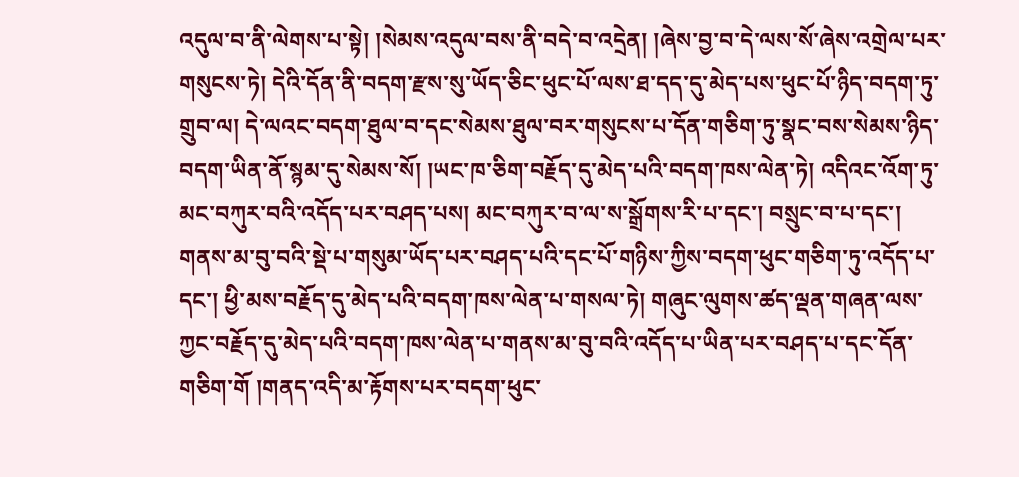འདུལ་བ་ནི་ལེགས་པ་སྟེ། །སེམས་འདུལ་བས་ནི་བདེ་བ་འདྲེན། །ཞེས་བྱ་བ་དེ་ལས་སོ་ཞེས་འགྲེལ་པར་གསུངས་ཏེ། དེའི་དོན་ནི་བདག་རྫས་སུ་ཡོད་ཅིང་ཕུང་པོ་ལས་ཐ་དད་དུ་མེད་པས་ཕུང་པོ་ཉིད་བདག་ཏུ་གྲུབ་ལ། དེ་ལའང་བདག་ཐུལ་བ་དང་སེམས་ཐུལ་བར་གསུངས་པ་དོན་གཅིག་ཏུ་སྣང་བས་སེམས་ཉིད་བདག་ཡིན་ནོ་སྙམ་དུ་སེམས་སོ། །ཡང་ཁ་ཅིག་བརྗོད་དུ་མེད་པའི་བདག་ཁས་ལེན་ཏེ། འདིའང་འོག་ཏུ་མང་བཀུར་བའི་འདོད་པར་བཤད་པས། མང་བཀུར་བ་ལ་ས་སྒྲོགས་རི་པ་དང་། བསྲུང་བ་པ་དང་། གནས་མ་བུ་བའི་སྡེ་པ་གསུམ་ཡོད་པར་བཤད་པའི་དང་པོ་གཉིས་ཀྱིས་བདག་ཕུང་གཅིག་ཏུ་འདོད་པ་དང་། ཕྱི་མས་བརྗོད་དུ་མེད་པའི་བདག་ཁས་ལེན་པ་གསལ་ཏེ། གཞུང་ལུགས་ཚད་ལྡན་གཞན་ལས་ཀྱང་བརྗོད་དུ་མེད་པའི་བདག་ཁས་ལེན་པ་གནས་མ་བུ་བའི་འདོད་པ་ཡིན་པར་བཤད་པ་དང་དོན་གཅིག་གོ །གནད་འདི་མ་རྟོགས་པར་བདག་ཕུང་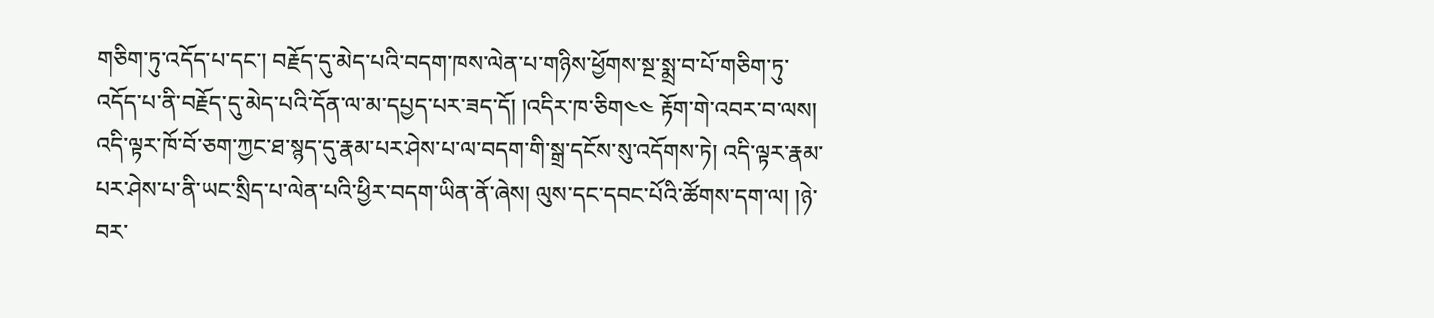གཅིག་ཏུ་འདོད་པ་དང་། བརྗོད་དུ་མེད་པའི་བདག་ཁས་ལེན་པ་གཉིས་ཕྱོགས་སྔ་སྨྲ་བ་པོ་གཅིག་ཏུ་འདོད་པ་ནི་བརྗོད་དུ་མེད་པའི་དོན་ལ་མ་དཔྱད་པར་ཟད་དོ། །འདིར་ཁ་ཅིག༤༤ རྟོག་གེ་འབར་བ་ལས། འདི་ལྟར་ཁོ་བོ་ཅག་ཀྱང་ཐ་སྙད་དུ་རྣམ་པར་ཤེས་པ་ལ་བདག་གི་སྒྲ་དངོས་སུ་འདོགས་ཏེ། འདི་ལྟར་རྣམ་པར་ཤེས་པ་ནི་ཡང་སྲིད་པ་ལེན་པའི་ཕྱིར་བདག་ཡིན་ནོ་ཞེས། ལུས་དང་དབང་པོའི་ཚོགས་དག་ལ། །ཉེ་བར་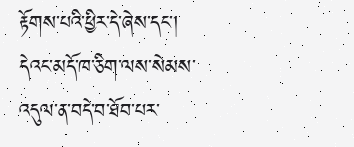རྟོགས་པའི་ཕྱིར་དེ་ཞེས་དང་། དེའང་མདོ་ཁ་ཅིག་ལས་སེམས་འདུལ་ན་བདེ་བ་ཐོབ་པར་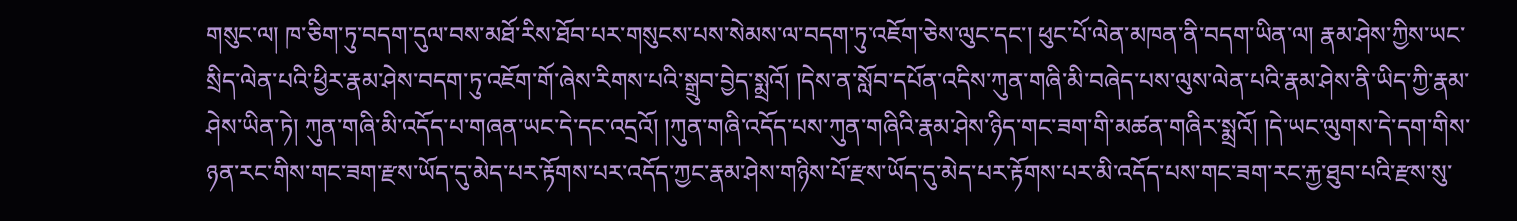གསུང་ལ། ཁ་ཅིག་ཏུ་བདག་དུལ་བས་མཐོ་རིས་ཐོབ་པར་གསུངས་པས་སེམས་ལ་བདག་ཏུ་འཇོག་ཅེས་ལུང་དང་། ཕུང་པོ་ལེན་མཁན་ནི་བདག་ཡིན་ལ། རྣམ་ཤེས་ཀྱིས་ཡང་སྲིད་ལེན་པའི་ཕྱིར་རྣམ་ཤེས་བདག་ཏུ་འཇོག་གོ་ཞེས་རིགས་པའི་སྒྲུབ་བྱེད་སྨྲའོ། །དེས་ན་སློབ་དཔོན་འདིས་ཀུན་གཞི་མི་བཞེད་པས་ལུས་ལེན་པའི་རྣམ་ཤེས་ནི་ཡིད་ཀྱི་རྣམ་ཤེས་ཡིན་ཏེ། ཀུན་གཞི་མི་འདོད་པ་གཞན་ཡང་དེ་དང་འདྲའོ། །ཀུན་གཞི་འདོད་པས་ཀུན་གཞིའི་རྣམ་ཤེས་ཉིད་གང་ཟག་གི་མཚན་གཞིར་སྨྲའོ། །དེ་ཡང་ལུགས་དེ་དག་གིས་ཉན་རང་གིས་གང་ཟག་རྫས་ཡོད་དུ་མེད་པར་རྟོགས་པར་འདོད་ཀྱང་རྣམ་ཤེས་གཉིས་པོ་རྫས་ཡོད་དུ་མེད་པར་རྟོགས་པར་མི་འདོད་པས་གང་ཟག་རང་རྐྱ་ཐུབ་པའི་རྫས་སུ་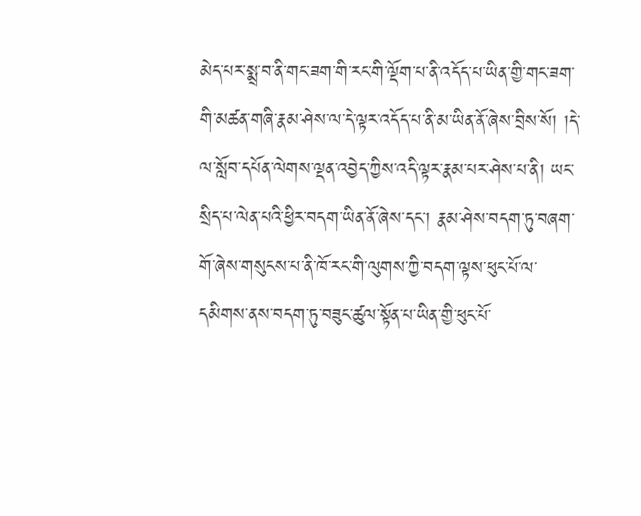མེད་པར་སྨྲ་བ་ནི་གང་ཟག་གི་རང་གི་ལྡོག་པ་ནི་འདོད་པ་ཡིན་གྱི་གང་ཟག་གི་མཚན་གཞི་རྣམ་ཤེས་ལ་དེ་ལྟར་འདོད་པ་ནི་མ་ཡིན་ནོ་ཞེས་བྲིས་སོ། །དེ་ལ་སློབ་དཔོན་ལེགས་ལྡན་འབྱེད་ཀྱིས་འདི་ལྟར་རྣམ་པར་ཤེས་པ་ནི། ཡང་སྲིད་པ་ལེན་པའི་ཕྱིར་བདག་ཡིན་ནོ་ཞེས་དང་། རྣམ་ཤེས་བདག་ཏུ་བཞག་གོ་ཞེས་གསུངས་པ་ནི་ཁོ་རང་གི་ལུགས་ཀྱི་བདག་ལྟས་ཕུང་པོ་ལ་དམིགས་ནས་བདག་ཏུ་བཟུང་ཚུལ་སྟོན་པ་ཡིན་གྱི་ཕུང་པོ་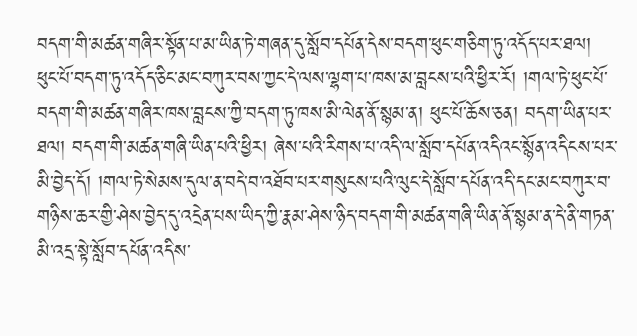བདག་གི་མཚན་གཞིར་སྟོན་པ་མ་ཡིན་ཏེ་གཞན་དུ་སློབ་དཔོན་དེས་བདག་ཕུང་གཅིག་ཏུ་འདོད་པར་ཐལ། ཕུང་པོ་བདག་ཏུ་འདོད་ཅིང་མང་བཀུར་བས་ཀྱང་དེ་ལས་ལྷག་པ་ཁས་མ་བླངས་པའི་ཕྱིར་རོ། །གལ་ཏེ་ཕུང་པོ་བདག་གི་མཚན་གཞིར་ཁས་བླངས་ཀྱི་བདག་ཏུ་ཁས་མི་ལེན་ནོ་སྙམ་ན། ཕུང་པོ་ཆོས་ཅན། བདག་ཡིན་པར་ཐལ། བདག་གི་མཚན་གཞི་ཡིན་པའི་ཕྱིར། ཞེས་པའི་རིགས་པ་འདི་ལ་སློབ་དཔོན་འདིའང་སྙོན་འདིངས་པར་མི་བྱེད་དོ། །གལ་ཏེ་སེམས་དུལ་ན་བདེ་བ་འཐོབ་པར་གསུངས་པའི་ལུང་དེ་སློབ་དཔོན་འདི་དང་མང་བཀུར་བ་གཉིས་ཆར་གྱི་ཤེས་བྱེད་དུ་འདྲེན་པས་ཡིད་ཀྱི་རྣམ་ཤེས་ཉིད་བདག་གི་མཚན་གཞི་ཡིན་ནོ་སྙམ་ན་དེ་ནི་གཏན་མི་འདྲ་སྟེ་སློབ་དཔོན་འདིས་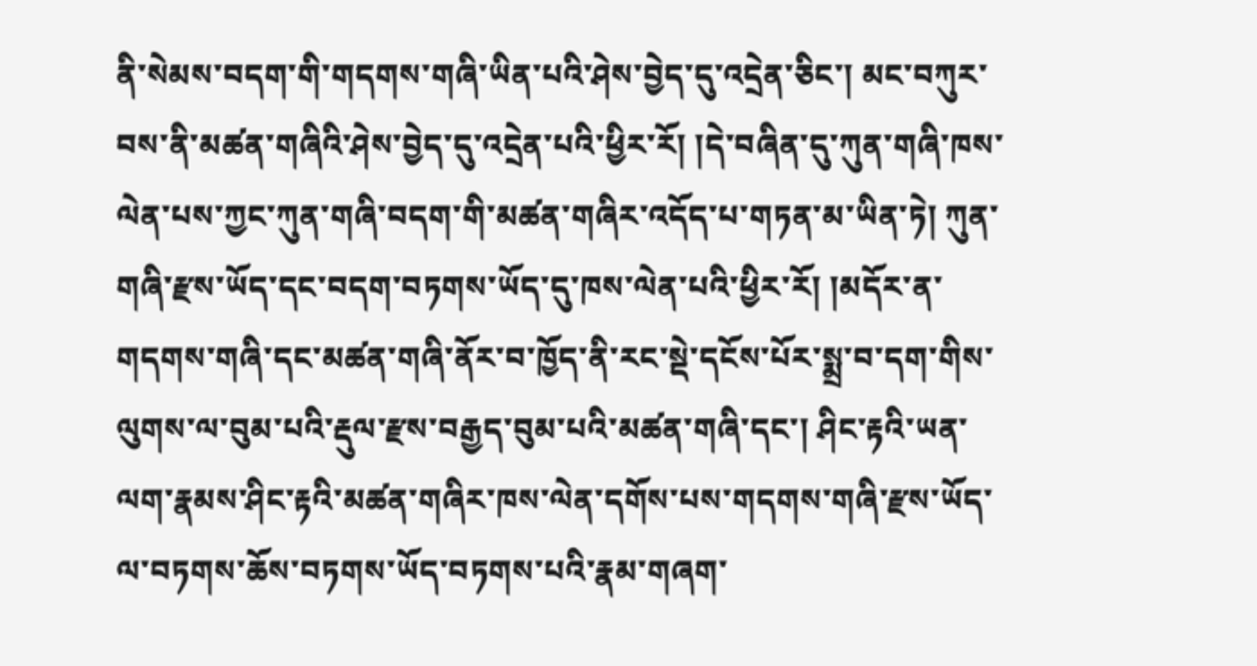ནི་སེམས་བདག་གི་གདགས་གཞི་ཡིན་པའི་ཤེས་བྱེད་དུ་འདྲེན་ཅིང་། མང་བཀུར་བས་ནི་མཚན་གཞིའི་ཤེས་བྱེད་དུ་འདྲེན་པའི་ཕྱིར་རོ། །དེ་བཞིན་དུ་ཀུན་གཞི་ཁས་ལེན་པས་ཀྱང་ཀུན་གཞི་བདག་གི་མཚན་གཞིར་འདོད་པ་གཏན་མ་ཡིན་ཏེ། ཀུན་གཞི་རྫས་ཡོད་དང་བདག་བཏགས་ཡོད་དུ་ཁས་ལེན་པའི་ཕྱིར་རོ། །མདོར་ན་གདགས་གཞི་དང་མཚན་གཞི་ནོར་བ་ཁྱོད་ནི་རང་སྡེ་དངོས་པོར་སྨྲ་བ་དག་གིས་ལུགས་ལ་བུམ་པའི་རྡུལ་རྫས་བརྒྱད་བུམ་པའི་མཚན་གཞི་དང་། ཤིང་རྟའི་ཡན་ལག་རྣམས་ཤིང་རྟའི་མཚན་གཞིར་ཁས་ལེན་དགོས་པས་གདགས་གཞི་རྫས་ཡོད་ལ་བཏགས་ཆོས་བཏགས་ཡོད་བཏགས་པའི་རྣམ་གཞག་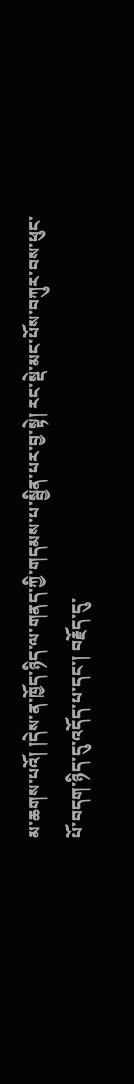མ་ཆགས་པའོ། །དེས་ན་ཁྱོད་ཉིད་ལ་གནད་ཀྱི་གདམས་པ་སྦྱིན་པར་བྱ་སྟེ། རང་སྡེ་མང་པོས་བཀུར་བས་ཕུང་པོ་བདག་ཉིད་དུ་འདོད་པ་དང་། བརྗོད་དུ་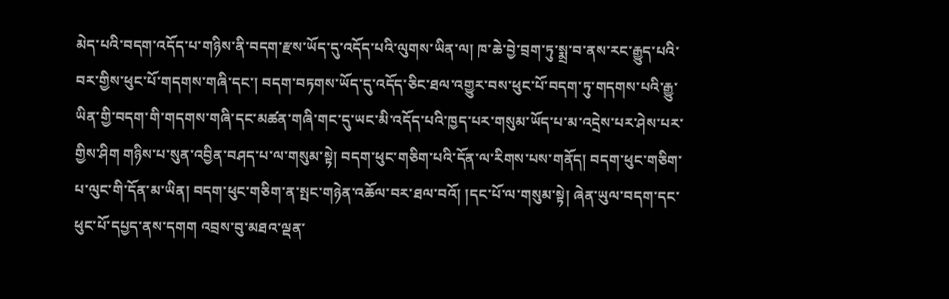མེད་པའི་བདག་འདོད་པ་གཉིས་ནི་བདག་རྫས་ཡོད་དུ་འདོད་པའི་ལུགས་ཡིན་ལ། ཁ་ཆེ་བྱེ་བྲག་ཏུ་སྨྲ་བ་ནས་རང་རྒྱུད་པའི་བར་གྱིས་ཕུང་པོ་གདགས་གཞི་དང་། བདག་བཏགས་ཡོད་དུ་འདོད་ཅིང་ཐལ་འགྱུར་བས་ཕུང་པོ་བདག་ཏུ་གདགས་པའི་རྒྱུ་ཡིན་གྱི་བདག་གི་གདགས་གཞི་དང་མཚན་གཞི་གང་དུ་ཡང་མི་འདོད་པའི་ཁྱད་པར་གསུམ་ཡོད་པ་མ་འདྲེས་པར་ཤེས་པར་གྱིས་ཤིག གཉིས་པ་སུན་འབྱིན་བཤད་པ་ལ་གསུམ་སྟེ། བདག་ཕུང་གཅིག་པའི་དོན་ལ་རིགས་པས་གནོད། བདག་ཕུང་གཅིག་པ་ལུང་གི་དོན་མ་ཡིན། བདག་ཕུང་གཅིག་ན་སྤང་གཉེན་འཆོལ་བར་ཐལ་བའོ། །དང་པོ་ལ་གསུམ་སྟེ། ཞེན་ཡུལ་བདག་དང་ཕུང་པོ་དཔྱད་ནས་དགག འབྲས་བུ་མཐའ་ལྡན་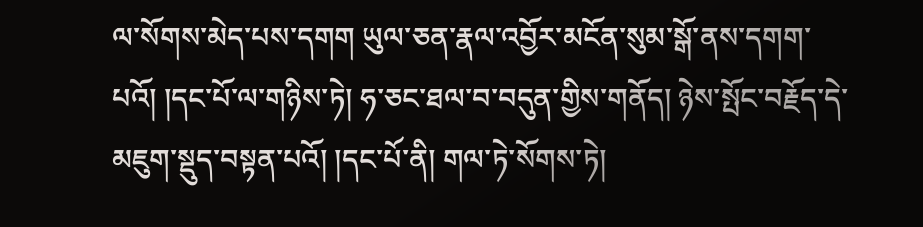ལ་སོགས་མེད་པས་དགག ཡུལ་ཅན་རྣལ་འབྱོར་མངོན་སུམ་སྒོ་ནས་དགག་པའོ། །དང་པོ་ལ་གཉིས་ཏེ། ཧ་ཅང་ཐལ་བ་བདུན་གྱིས་གནོད། ཉེས་སྤོང་བརྗོད་དེ་མཇུག་སྡུད་བསྟན་པའོ། །དང་པོ་ནི། གལ་ཏེ་སོགས་ཏེ།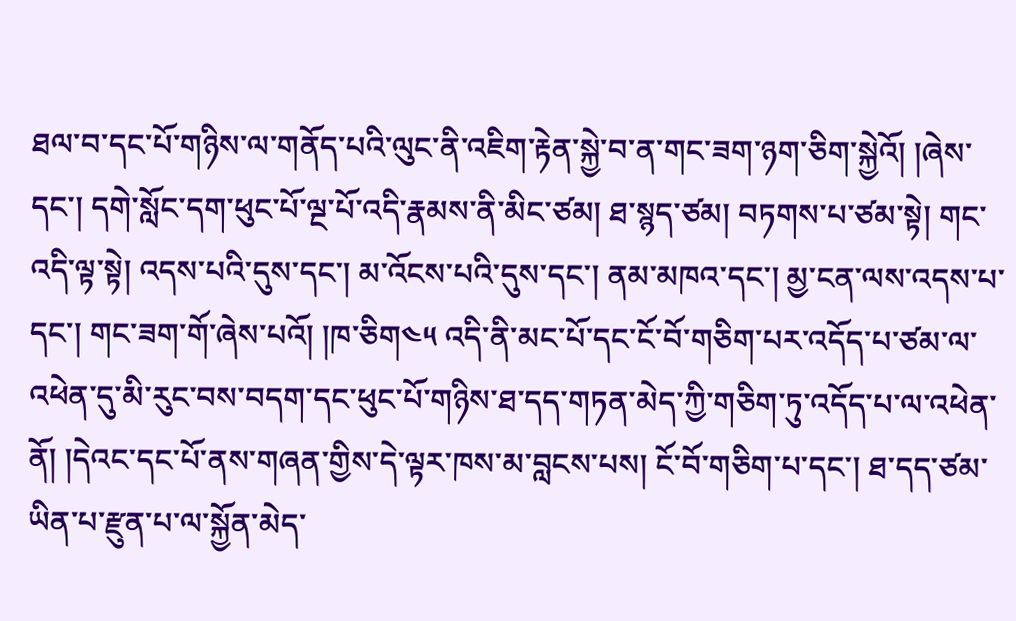ཐལ་བ་དང་པོ་གཉིས་ལ་གནོད་པའི་ལུང་ནི་འཇིག་རྟེན་སྐྱེ་བ་ན་གང་ཟག་ཉག་ཅིག་སྐྱེའོ། །ཞེས་དང་། དགེ་སློང་དག་ཕུང་པོ་ལྔ་པོ་འདི་རྣམས་ནི་མིང་ཙམ། ཐ་སྙད་ཙམ། བཏགས་པ་ཙམ་སྟེ། གང་འདི་ལྟ་སྟེ། འདས་པའི་དུས་དང་། མ་འོངས་པའི་དུས་དང་། ནམ་མཁའ་དང་། མྱ་ངན་ལས་འདས་པ་དང་། གང་ཟག་གོ་ཞེས་པའོ། །ཁ་ཅིག༤༥ འདི་ནི་མང་པོ་དང་ངོ་བོ་གཅིག་པར་འདོད་པ་ཙམ་ལ་འཕེན་དུ་མི་རུང་བས་བདག་དང་ཕུང་པོ་གཉིས་ཐ་དད་གཏན་མེད་ཀྱི་གཅིག་ཏུ་འདོད་པ་ལ་འཕེན་ནོ། །དེའང་དང་པོ་ནས་གཞན་གྱིས་དེ་ལྟར་ཁས་མ་བླངས་པས། ངོ་བོ་གཅིག་པ་དང་། ཐ་དད་ཙམ་ཡིན་པ་རྫུན་པ་ལ་སྐྱོན་མེད་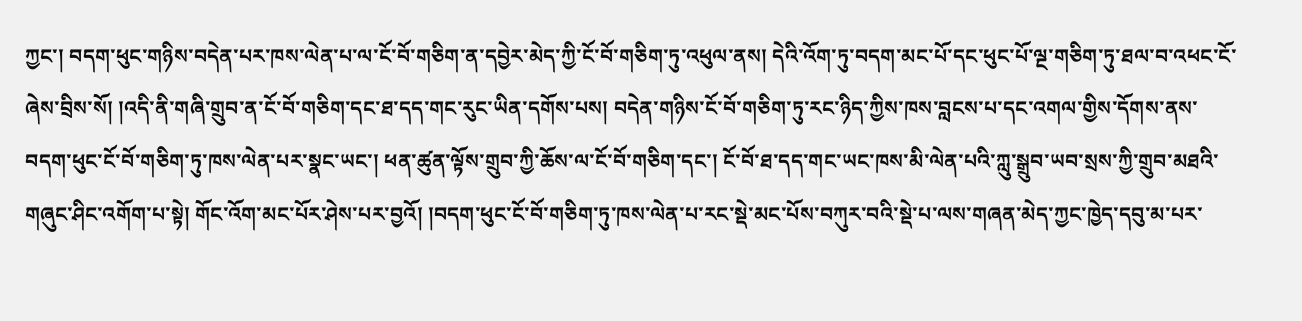ཀྱང་། བདག་ཕུང་གཉིས་བདེན་པར་ཁས་ལེན་པ་ལ་ངོ་བོ་གཅིག་ན་དབྱེར་མེད་ཀྱི་ངོ་བོ་གཅིག་ཏུ་འཕུལ་ནས། དེའི་འོག་ཏུ་བདག་མང་པོ་དང་ཕུང་པོ་ལྔ་གཅིག་ཏུ་ཐལ་བ་འཕང་ངོ་ཞེས་བྲིས་སོ། །འདི་ནི་གཞི་གྲུབ་ན་ངོ་བོ་གཅིག་དང་ཐ་དད་གང་རུང་ཡིན་དགོས་པས། བདེན་གཉིས་ངོ་བོ་གཅིག་ཏུ་རང་ཉིད་ཀྱིས་ཁས་བླངས་པ་དང་འགལ་གྱིས་དོགས་ནས་བདག་ཕུང་ངོ་བོ་གཅིག་ཏུ་ཁས་ལེན་པར་སྣང་ཡང་། ཕན་ཚུན་ལྟོས་གྲུབ་ཀྱི་ཆོས་ལ་ངོ་བོ་གཅིག་དང་། ངོ་བོ་ཐ་དད་གང་ཡང་ཁས་མི་ལེན་པའི་ཀླུ་སྒྲུབ་ཡབ་སྲས་ཀྱི་གྲུབ་མཐའི་གཞུང་ཤིང་འགོག་པ་སྟེ། གོང་འོག་མང་པོར་ཤེས་པར་བྱའོ། །བདག་ཕུང་ངོ་བོ་གཅིག་ཏུ་ཁས་ལེན་པ་རང་སྡེ་མང་པོས་བཀུར་བའི་སྡེ་པ་ལས་གཞན་མེད་ཀྱང་ཁྱེད་དབུ་མ་པར་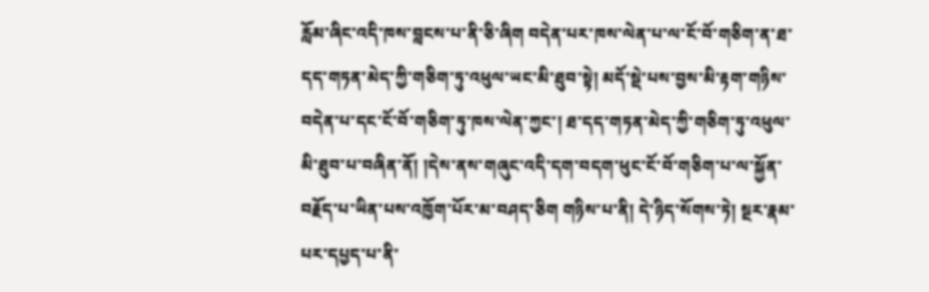རློམ་ཞིང་འདི་ཁས་བླངས་པ་ནི་ཅི་ཞིག བདེན་པར་ཁས་ལེན་པ་ལ་ངོ་བོ་གཅིག་ན་ཐ་དད་གཏན་མེད་ཀྱི་གཅིག་ཏུ་འཕུལ་ཡང་མི་ཐུབ་སྟེ། མདོ་སྡེ་པས་བྱས་མི་རྟག་གཉིས་བདེན་པ་དང་ངོ་བོ་གཅིག་ཏུ་ཁས་ལེན་ཀྱང་། ཐ་དད་གཏན་མེད་ཀྱི་གཅིག་ཏུ་འཕུལ་མི་ཐུབ་པ་བཞིན་ནོ། །དེས་ནས་གཞུང་འདི་དག་བདག་ཕུང་ངོ་བོ་གཅིག་པ་ལ་སྐྱོན་བརྗོད་པ་ཡིན་པས་འཁྱོག་པོར་མ་བཤད་ཅིག གཉིས་པ་ནི། དེ་ཉིད་སོགས་ཏེ། སྔར་རྣམ་པར་དཔྱད་པ་ནི་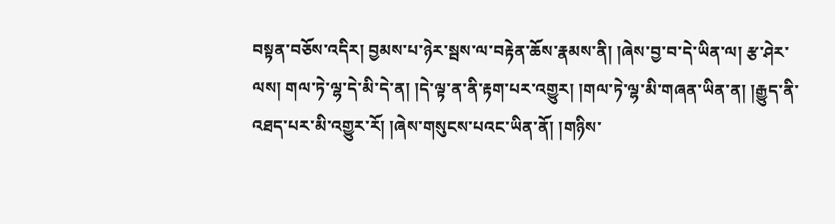བསྟན་བཅོས་འདིར། བྱམས་པ་ཉེར་སྦས་ལ་བརྟེན་ཆོས་རྣམས་ནི། །ཞེས་བྱ་བ་དེ་ཡིན་ལ། རྩ་ཤེར་ལས། གལ་ཏེ་ལྷ་དེ་མི་དེ་ན། །དེ་ལྟ་ན་ནི་རྟག་པར་འགྱུར། །གལ་ཏེ་ལྷ་མི་གཞན་ཡིན་ན། །རྒྱུད་ནི་འཐད་པར་མི་འགྱུར་རོ། །ཞེས་གསུངས་པའང་ཡིན་ནོ། །གཉིས་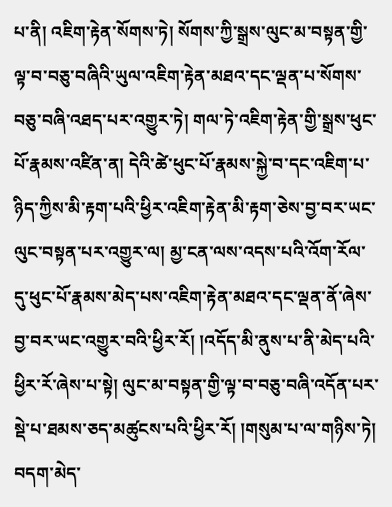པ་ནི། འཇིག་རྟེན་སོགས་ཏེ། སོགས་ཀྱི་སྒྲས་ལུང་མ་བསྟན་གྱི་ལྟ་བ་བཅུ་བཞིའི་ཡུལ་འཇིག་རྟེན་མཐའ་དང་ལྡན་པ་སོགས་བཅུ་བཞི་འཐད་པར་འགྱུར་ཏེ། གལ་ཏེ་འཇིག་རྟེན་གྱི་སྒྲས་ཕུང་པོ་རྣམས་འཛིན་ན། དེའི་ཚེ་ཕུང་པོ་རྣམས་སྐྱེ་བ་དང་འཇིག་པ་ཉིད་ཀྱིས་མི་རྟག་པའི་ཕྱིར་འཇིག་རྟེན་མི་རྟག་ཅེས་བྱ་བར་ཡང་ལུང་བསྟན་པར་འགྱུར་ལ། མྱ་ངན་ལས་འདས་པའི་འོག་རོལ་དུ་ཕུང་པོ་རྣམས་མེད་པས་འཇིག་རྟེན་མཐའ་དང་ལྡན་ནོ་ཞེས་བྱ་བར་ཡང་འགྱུར་བའི་ཕྱིར་རོ། །འདོད་མི་ནུས་པ་ནི་མེད་པའི་ཕྱིར་རོ་ཞེས་པ་སྟེ། ལུང་མ་བསྟན་གྱི་ལྟ་བ་བཅུ་བཞི་འདོན་པར་སྡེ་པ་ཐམས་ཅད་མཚུངས་པའི་ཕྱིར་རོ། །གསུམ་པ་ལ་གཉིས་ཏེ། བདག་མེད་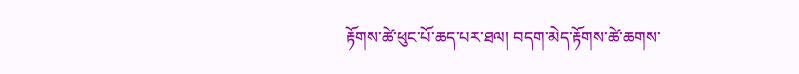རྟོགས་ཚེ་ཕུང་པོ་ཆད་པར་ཐལ། བདག་མེད་རྟོགས་ཚེ་ཆགས་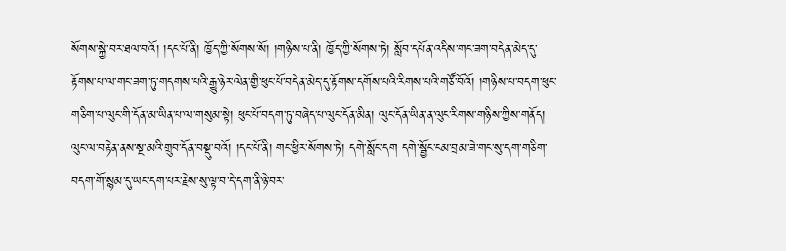སོགས་སྐྱེ་བར་ཐལ་བའོ། །དང་པོ་ནི། ཁྱོད་ཀྱི་སོགས་སོ། །གཉིས་པ་ནི། ཁྱོད་ཀྱི་སོགས་ཏེ། སློབ་དཔོན་འདིས་གང་ཟག་བདེན་མེད་དུ་རྟོགས་པ་ལ་གང་ཟག་ཏུ་གདགས་པའི་རྒྱུ་ཉེར་ལེན་གྱི་ཕུང་པོ་བདེན་མེད་དུ་རྟོགས་དགོས་པའི་རིགས་པའི་གཙོ་བོའོ། །གཉིས་པ་བདག་ཕུང་གཅིག་པ་ལུང་གི་དོན་མ་ཡིན་པ་ལ་གསུམ་སྟེ། ཕུང་པོ་བདག་ཏུ་བཞེད་པ་ལུང་དོན་མིན། ལུང་དོན་ཡིན་ན་ལུང་རིགས་གཉིས་ཀྱིས་གནོད། ལུང་ལ་བརྟེན་ནས་སྔ་མའི་གྲུབ་དོན་བསྡུ་བའོ། །དང་པོ་ནི། གང་ཕྱིར་སོགས་ཏེ། དགེ་སློང་དག དགེ་སྦྱོང་ངམ་བྲམ་ཟེ་གང་སུ་དག་གཅིག་བདག་གོ་སྙམ་དུ་ཡང་དག་པར་རྗེས་སུ་ལྟ་བ་དེ་དག་ནི་ཉེ་བར་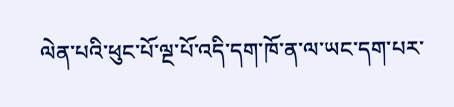ལེན་པའི་ཕུང་པོ་ལྔ་པོ་འདི་དག་ཁོ་ན་ལ་ཡང་དག་པར་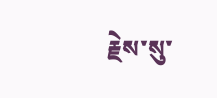རྗེས་སུ་